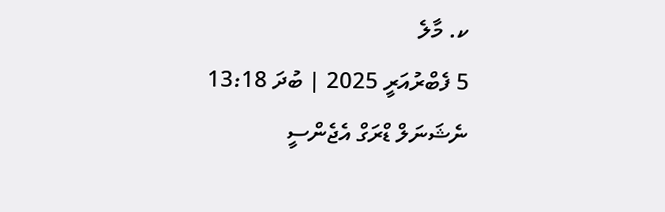ކ. މާލެ
5 ފެބްރުއަރީ 2025 | ބުދަ 13:18
ނެޝަނަލް ޑްރަގް އެޖެންސީ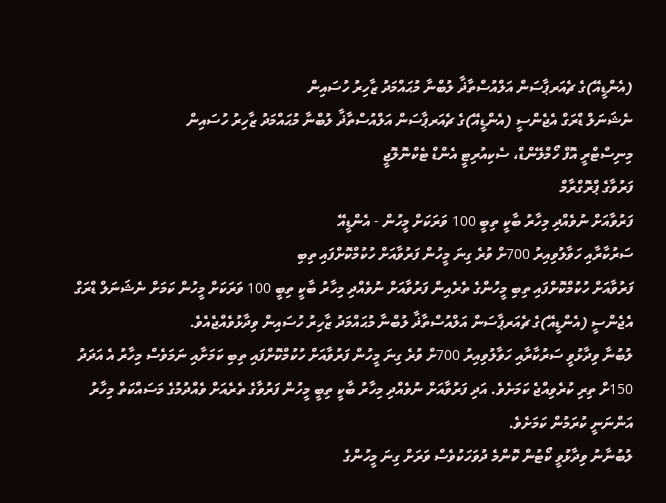(އެންޑީއޭ)ގެ ޗެއަރޕާސަން އަލްއުސްތާޛާ ލުބްނާ މުޙައްމަދު ޒާހިރު ހުސައިން
ނެޝަނަލް ޑްރަގް އެޖެންސީ (އެންޑީއޭ)ގެ ޗެއަރޕާސަން އަލްއުސްތާޛާ ލުބްނާ މުޙައްމަދު ޒާހިރު ހުސައިން
މިނިސްޓްރީ އޮފް ހޯމްލޭންޑް، ސެކިއުރިޓީ އެންޑް ޓެކްނޮލޮޖީ
ފަރުވާގެ ޕްރޮގްރާމް
ފަރުވާއަށް ނުވެއްދި މިހާރު ބާކީ ތިބީ 100 ވަރަކަށް މީހުން - އެންޑީއޭ
ސަރުކާރާއި ހަވާލުވިއިރު 700ށް ވުރެ ގިނަ މީހުން ފަރުވާއަށް ހުކުމްކޮށްފައި ތިބި
ފަރުވާއަށް ހުކުމްކޮށްފައި ތިބި މީހުންގެ ތެރެއިން ފަރުވާއަށް ނުވެއްދި މިހާރު ބާކީ ތިބީ 100 ވަރަކަށް މީހުން ކަމަށް ނެޝަނަލް ޑްރަގް އެޖެންސީ (އެންޑީއޭ)ގެ ޗެއަރޕާސަން އަލްއުސްތާޛާ ލުބްނާ މުޙައްމަދު ޒާހިރު ހުސައިން ވިދާޅުވެއްޖެއެވެ.
ލުބުނާ ވިދާޅުވީ ސަރުކާރާއި ހަވާލުވިއިރު 700ށް ވުރެ ގިނަ މީހުން ފަރުވާއަށް ހުކުމްކޮށްފައި ތިބި ކަމަށާއި ނަމަވެސް މިހާރު އެ އަދަދު 150ށް ތިރި ކުރެވިއްޖެ ކަމަށެވެ. އަދި ފަރުވާއަށް ނުވެއްދި މިހާރު ބާކީ ތިބީ މީހުން ފަރުވާގެ ތެރެއަށް ވެއްދުމުގެ މަސައްކަތް މިހާރު އަންނަނީ ކުރަމުން ކަމަށެވެ.
ލުބުނާނު ވިދާޅުވީ ކޯޓުން ކޮންމެ ދުވަހަކުވެސް ވަރަށް ގިނަ މީހުންގެ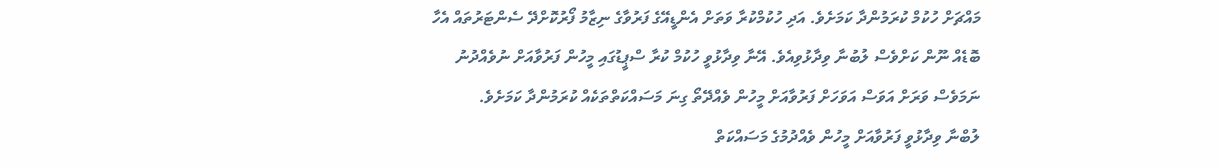މައްޗަށް ހުކުމް ކުރަމުންދާ ކަމަށެވެ. އަދި ހުކުމްކުރާ ވަތަށް އެންޑީއޭގެ ފަރުވާގެ ނިޒާމު ފޯރުކޮށްދޭ ސެންޓަރުތައް އެހާ ބޮޑެއް ނޫން ކަށްވެސް ލުބުނާ ވިދާޅުވިއެވެ. އޭނާ ވިދާޅުވީ ހުކުމް ކުރާ ސްޕީޑުގައި މީހުން ފަރުވާއަށް ނުވެއްދުނު ނަމަވެސް ވަރަށް އަވަސް އަވަހަށް ފަރުވާއަށް މީހުން ވެއްދޭތޯ ގިނަ މަސައްކަތްތަކެއް ކުރަމުންދާ ކަމަށެވެ.
ލުބްނާ ވިދާޅުވީ ފަރުވާއަށް މީހުން ވެއްދުމުގެ މަސައްކަތް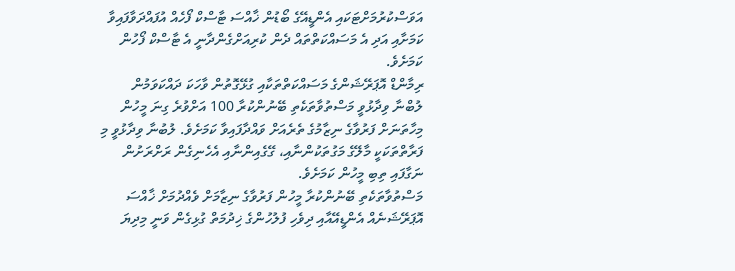އަވަސްކުރުމަށްޓަކައި އެންޑީއޭގެ ބޯޑުން ޚާއްސަ ޓާސްކް ފޯހެއް އުފައްދަވާފައިވާ ކަމަށާއި އަދި އެ މަސައްކަތްތައް ދެން ކުރިއަށްގެންދާނީ އެ ޓާސްކް ފޯހުން ކަމަށެވެ.
ރިމާންޑް އޮޕަރޭޝަންގެ މަސައްކަތްތަކާއި ގުޅޭގޮތުން ވާހަކަ ދައްކަވަމުން ލުބްނާ ވިދާޅުވީ މަސްތުވާތަކެތި ބޭނުންކުރާ 100 އަށްވުރެ ގިނަ މީހުން މިހާތަނަށް ފަރުވާގެ ނިޒާމުގެ ތެރެއަށް ވައްދާފައިވާ ކަމަށެވެ. ލުބުނާ ވިދާޅުވީ މި ފަރާތްތަކަކީ މާލޭގެ މަގުތަކުންނާއި، ގޭގެއިންނާއި އެހެނިގެން ރަށްރަށުން ނަގާފައި ތިބި މީހުން ކަމަށެވެ.
މަސްތުވާތަކެތި ބޭނުންކުރާ މީހުން ފަރުވާގެ ނިޒާމަށް ވެއްދުމަށް ޚާއްސަ އޮޕަރޭޝަނެއް އެންޑީއޭއާއި ދިވެހި ފުލުހުންގެ ޚިދުމަތް ގުޅިގެން ވަނީ މިދިޔަ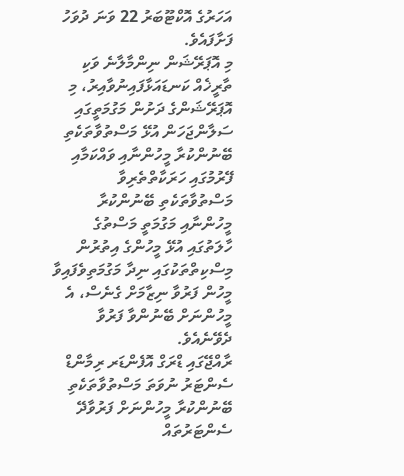އަހަރުގެ އޮކްޓޫބަރު 22 ވަނަ ދުވަހު ފަށާފައެވެ.
މި އޮޕަރޭޝަން ނިންމާލާނެ ވަކި ތާރީޚެއް ކަނޑައަޅާފައިނުވާއިރު، މި އޮޕަރޭޝަންގެ ދަށުން މަގުމަތީގައި ސަލާންޖަހަން އުޅޭ މަސްތުވާތަކެތި ބޭނުންކުރާ މީހުންނާއި ވައްކަމާއި ފޭރުމުގައި ހަރަކާތްތެރިވާ މަސްތުވާތަކެތި ބޭނުންކުރާ މީހުންނާއި މަގުމަތީ މަސްތުގެ ހާލަތުގައި އުޅޭ މީހުންގެ އިތުރުން މިސްކިތްތަކުގައި ނިދާ މަގުމަތިވެފައިވާ މީހުން ފަރުވާ ނިޒާމަށް ގެނެސް، އެ މީހުންނަށް ބޭނުންވާ ފަރުވާ ދެވޭނެއެވެ.
ރާއްޖޭގައި ޑްރަގް އޮފެންޑަރ ރިމާންޑް ސެންޓަރު ނުވަތަ މަސްތުވާތަކެތި ބޭނުންކުރާ މީހުންނަށް ފަރުވާދޭ ސެންޓަރުތައް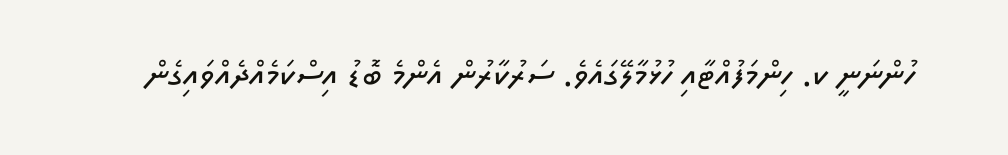ހުންނަނީ ކ. ހިންމަފުއްޓާއި ހުޅުމާލޭގައެވެ. ސަރުކާރުން އެންމެ ބޮޑު އިސްކަމެއްދެއްވައިގެން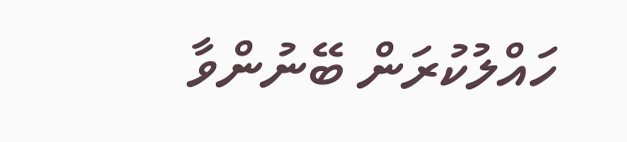ހައްލުކުރަން ބޭނުންވާ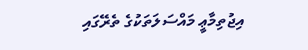އިޖުތިމާޢީ މައްސަލަތަކުގެ ތެރޭގައި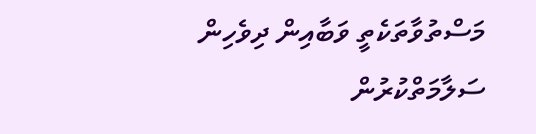މަސްތުވާތަކެތީ ވަބާއިން ދިވެހިން ސަލާމަތްކުރުން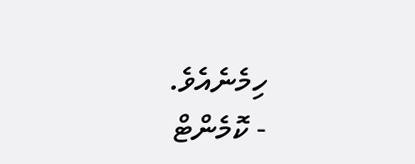ހިމެނެއެވެ.
- ކޮމެންޓް